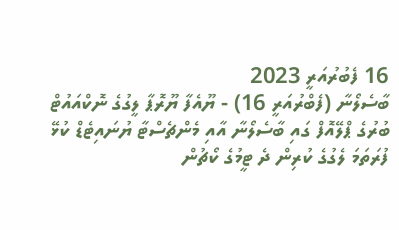16 ފެބުރުއަރީ 2023
ބާސެލޯނާ (ފެބްރުއަރީ 16) - ޔޫއެފާ ޔޫރޮޕާ ލީގުގެ ނޮކްއައުޓް ބުރުގެ ޕްލޭއޮފް ގައި ބާސެލޯނާ އާއި މެންޗެސްޓާ ޔުނައިޓެޑް ކުޅޭ ފުރަތަމަ ލެގުގެ ކުރިން ދެ ޓީމުގެ ކޯޗުން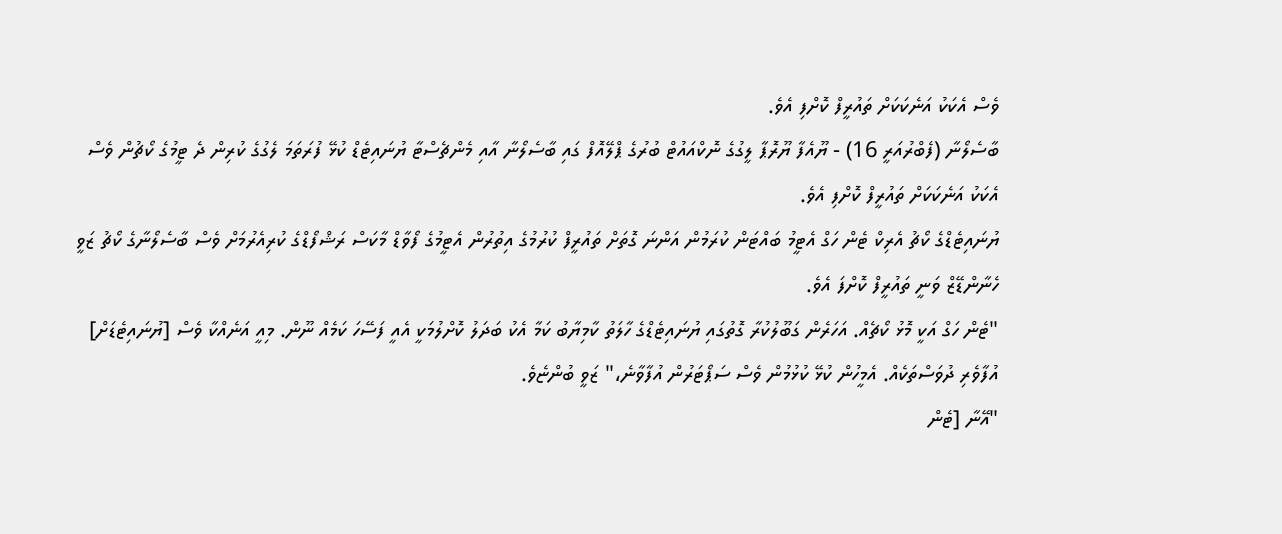ވެސް އެކަކު އަނެކަކަށް ތައުރީފް ކޮށްފި އެވެ.
ބާސެލޯނާ (ފެބްރުއަރީ 16) - ޔޫއެފާ ޔޫރޮޕާ ލީގުގެ ނޮކްއައުޓް ބުރުގެ ޕްލޭއޮފް ގައި ބާސެލޯނާ އާއި މެންޗެސްޓާ ޔުނައިޓެޑް ކުޅޭ ފުރަތަމަ ލެގުގެ ކުރިން ދެ ޓީމުގެ ކޯޗުން ވެސް އެކަކު އަނެކަކަށް ތައުރީފް ކޮށްފި އެވެ.
ޔުނައިޓެޑްގެ ކޯޗު އެރިކް ޓެން ހަގް އެޓީމު ބައްޓަން ކުރަމުން އަންނަ ގޮތަށް ތައުރީފް ކުރުމުގެ އިތުރުން އެޓީމުގެ ފޯވާޑް މާކަސް ރަޝްފޯޑްގެ ކުރިއެރުމަށް ވެސް ބާސެލޯނާގެ ކޯޗު ޒަވީ ހެނާންޑޭޒް ވަނީ ތައުރީފް ކޮށްފަ އެވެ.
"ޓެން ހަގް އަކީ މޮޅު ކޯޗެއް. އަހަރެން ގަބޫލުކުރާ ގޮތުގައި ޔުނައިޓެޑްގެ ހާލަތު ކާމިޔާބު ކަމާ އެކު ބަދަލު ކޮށްލުމަކީ އެއީ ފަސޭހަ ކަމެއް ނޫން. މިއީ އަނެއްކާ ވެސް [ޔުނައިޓެޑަށް] އުފާވެރި ދުވަސްތަކެއް. އެމީހުން ކުޅޭ ކުޅުމުން ވެސް ސަޕޯޓަރުން އުފާވާނެ،" ޒަވީ ބުންޏެވެ.
"އޭނާ [ޓެން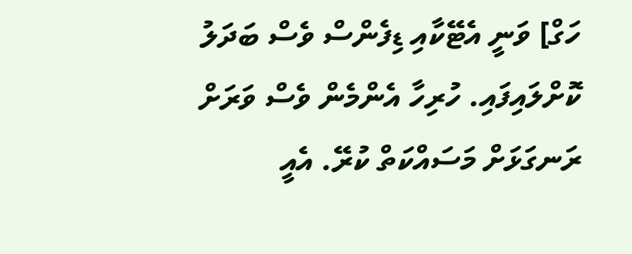ހަގް] ވަނީ އެޓޭކާއި ޑިފެންސް ވެސް ބަދަލު ކޮށްލައިފައި. ހުރިހާ އެންމެން ވެސް ވަރަށް ރަނގަޅަށް މަސައްކަތް ކުރޭ. އެއީ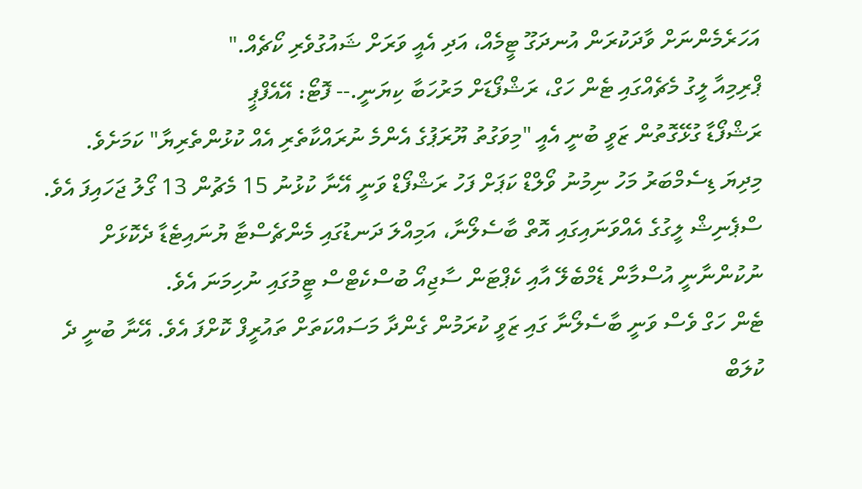އަހަރެމެންނަށް ވާދަކުރަން އުނދަގޫ ޓީމެއް، އަދި އެއީ ވަރަށް ޝައުގުވެރި ކޯޗެއް."
ޕްރިމިއާ ލީގު މެޗެއްގައި ޓެން ހަގް، ރަޝްފޯޑަށް މަރުހަބާ ކިޔަނީ.-- ފޮޓޯ: އޭއެފްޕީ
ރަޝްފޯޑާ ގުޅޭގޮތުން ޒަވީ ބުނީ އެއީ "މިވަގުތު ޔޫރަޕުގެ އެންމެ ނުރައްކާތެރި އެއް ކުޅުންތެރިޔާ" ކަމަށެވެ.
މިދިޔަ ޑިސެމްބަރު މަހު ނިމުނު ވޯލްޑް ކަޕަށް ފަހު ރަޝްފޯޑް ވަނީ އޭނާ ކުޅުނު 15 މެޗުން 13 ގޯލު ޖަހައިފަ އެވެ.
ސްޕެނިޝް ލީގުގެ އެއްވަނައިގައި އޮތް ބާސެލޯނާ، އަމިއްލަ ދަނޑުގައި މެންޗެސްޓާ ޔުނައިޓެޑާ ދެކޮޅަށް ނުކުންނާނީ އުސްމާން ޑެމްބެލޭ އާއި ކެޕްޓަން ސާޖިއޯ ބުސްކެޓްސް ޓީމުގައި ނުހިމަނަ އެވެ.
ޓެން ހަގް ވެސް ވަނީ ބާސެލޯނާ ގައި ޒަވީ ކުރަމުން ގެންދާ މަސައްކަތަށް ތައުރީފް ކޮށްފަ އެވެ. އޭނާ ބުނީ ދެ ކުލަބް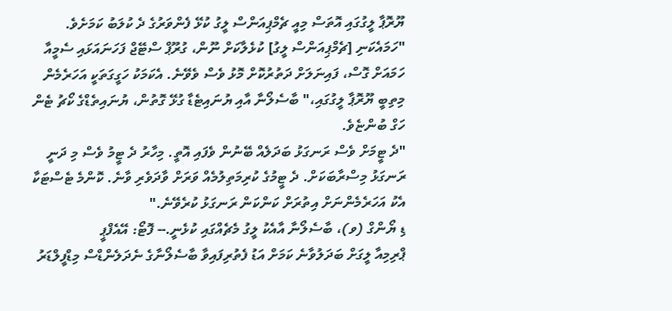ޔޫރޮޕާ ލީގުގައި އޮތަސް މިއީ ޗެމްޕިއަންސް ލީގު ކުޅޭ ފެންވަރުގެ ދެ ކުލަބު ކަމަށެވެ.
"ހަމައެކަނި [ޗެމްޕިއަންސް ލީގު] ކުޅެލާކަށް ނޫން، ގުރޫޕް ސްޓޭޖް ފަހަނައަޅައި ސެމީއާ ހަމައަށް ގޮސް، ފައިނަލަށް ދަތުރުކޮށް މޮޅު ވެސް ވެވޭނެ. އެކަމަކު ހަގީގަތަކީ އަހަރެމެން މިތިބީ ޔޫރޮޕާ ލީގުގައި،" ބާސެލޯނާ އާއި ޔުނައިޓެޑާ ގުޅޭ ގޮތުން، ޔުނައިތެޑްގެ ކޯޗު ޓެން ހަގް ބުންޏެވެ.
"ދެ ޓީމަށް ވެސް ރަނގަޅު ބަދަލެއް ބޭނުން ވެފައި އޮތީ. މިހާރު ދެ ޓީމު ވެސް މި ދަނީ ރަނގަޅު މިސްރާބަކަށް. ދެ ޓީމުގެ ކުރިމަތިލުމެއް ވަރަށް ވާދަވެރި ވާނެ. ކޮންމެ ޓެސްޓަކާ އެކު އަހަރެމެންނަށް އިތުރަށް ކަންކަން ރަނގަޅު ކުރެވޭނެ."
ޑި ޔޯންގް (ވ)، ބާސެލޯނާ އާއެކު ލީގު މެޗެއްގައި ކުޅެނީ.-- ފޮޓޯ: އޭއެފްޕީ
ޕްރިމިއާ ލީގަށް ބަދަލުވާނެ ކަމަށް އަޑު ފެތުރިފައިވާ ބާސެލޯނާގެ ނެދަލެންޑްސް މިޑްފީލްޑަރު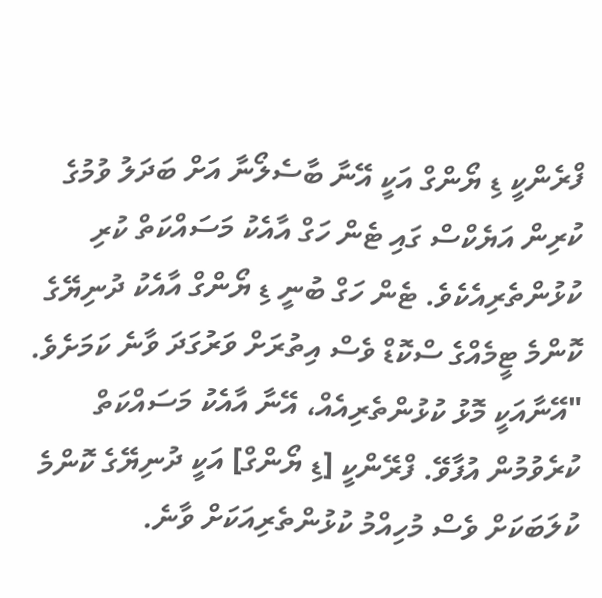ފްރެންކީ ޑި ޔޯންގް އަކީ އޭނާ ބާސެލޯނާ އަށް ބަދަލު ވުމުގެ ކުރިން އަޔެކްސް ގައި ޓެން ހަގް އާއެކު މަސައްކަތް ކުރި ކުޅުންތެރިއެކެވެ. ޓެން ހަގް ބުނީ ޑި ޔޯންގް އާއެކު ދުނިޔޭގެ ކޮންމެ ޓީމެއްގެ ސްކޮޑް ވެސް އިތުރަށް ވަރުގަދަ ވާނެ ކަމަށެވެ.
"އޭނާއަކީ މޮޅު ކުޅުންތެރިއެއް، އޭނާ އާއެކު މަސައްކަތް ކުރެވުމުން އުފާވޭ. ފްރޭންކީ [ޑި ޔޯންގް] އަކީ ދުނިޔޭގެ ކޮންމެ ކުލަބަކަށް ވެސް މުހިއްމު ކުޅުންތެރިއަކަށް ވާނެ.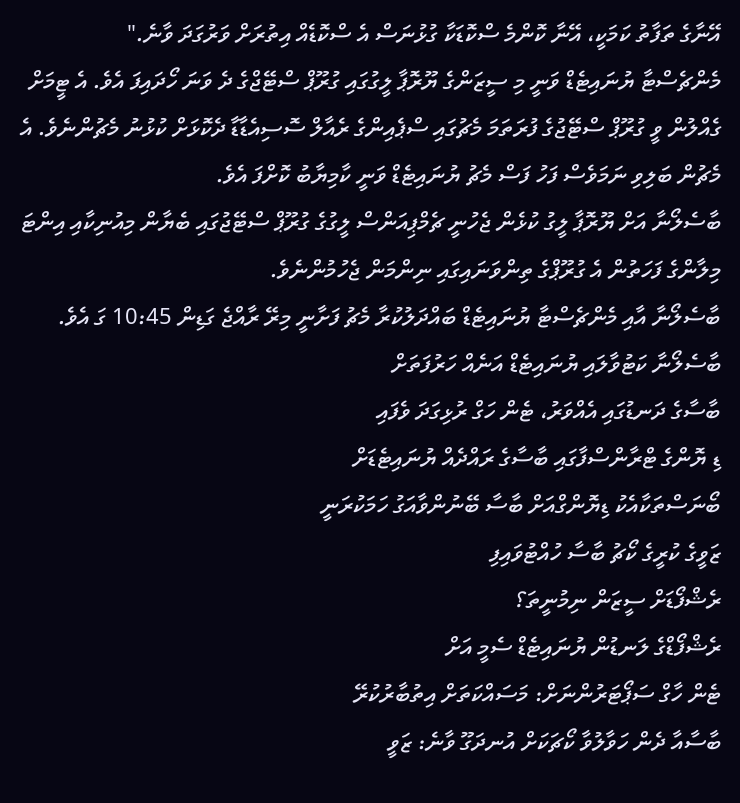އޭނާގެ ތަފާތު ކަމަކީ، އޭނާ ކޮންމެ ސްކޮޑަކާ ގުޅުނަސް އެ ސްކޮޑެއް އިތުރަށް ވަރުގަދަ ވާނެ."
މެންޗެސްޓާ ޔުނައިޓެޑް ވަނީ މި ސީޒަންގެ ޔޫރޮޕާ ލީގުގައި ގުރޫޕް ސްޓޭޖްގެ ދެ ވަނަ ހޯދައިފަ އެވެ. އެ ޓީމަށް ގެއްލުން ވީ ގުރޫޕް ސްޓޭޖުގެ ފުރަތަމަ މެޗުގައި ސްޕެއިންގެ ރެއާލް ސޮސިއެޑާޑާ ދެކޮޅަށް ކުޅުނު މެޗުންނެވެ. އެ މެޗުން ބަލިވި ނަމަވެސް ފަހު ފަސް މެޗު ޔުނައިޓެޑް ވަނީ ކާމިޔާބު ކޮށްފަ އެވެ.
ބާސެލޯނާ އަށް ޔޫރޮޕާ ލީގު ކުޅެން ޖެހުނީ ޗެމްޕިއަންސް ލީގުގެ ގުރޫޕް ސްޓޭޖުގައި ބެޔާން މިއުނިކާއި އިންޓަ މިލާންގެ ފަހަތުން އެ ގުރޫޕްގެ ތިންވަނައިގައި ނިންމަން ޖެހުމުންނެވެ.
ބާސެލޯނާ އާއި މެންޗެސްޓާ ޔުނައިޓެޑް ބައްދަލުކުރާ މެޗު ފަށާނީ މިރޭ ރާއްޖެ ގަޑިން 10:45 ގަ އެވެ.
ބާސެލޯނާ ކަޓުވާލައި ޔުނައިޓެޑް އަނެއް ހަރުފަތަށް
ބާސާގެ ދަނޑުގައި އެއްވަރު، ޓެން ހަގް ރުޅިގަދަ ވެފައި
ޑި ޔޮންގެ ޓްރާންސްފާގައި ބާސާގެ ރައްދެއް ޔުނައިޓެޑަށް
ބޯނަސްތަކާއެކު ޑިޔޮންގްއަށް ބާސާ ބޭނުންވާއަގު ހަމަކުރަނީ
ޒަވީގެ ކުރީގެ ކޯޗު ބާސާ ހުއްޓުވައިފި
ރެޝްފޯޑަށް ސީޒަން ނިމުނީތަ؟
ރެޝްފޯޑްގެ ލަނޑުން ޔުނައިޓެޑް ސެމީ އަށް
ޓެން ހާގް ސަޕޯޓަރުންނަށް: މަސައްކަތަށް އިތުބާރުކުރޭ
ބާސާއާ ދެން ހަވާލުވާ ކޯޗަކަށް އުނދަގޫ ވާނެ: ޒަވީ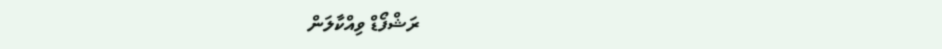ރަޝްފޯޑް ވިއްކާލަން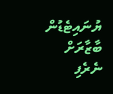ޔުނައިޓެޑުން ބާޒާރަށް ނެރެފި